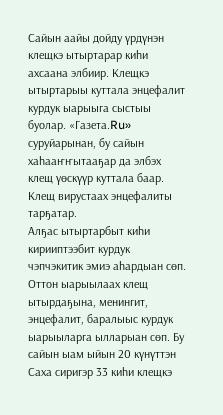Сайын аайы дойду үрдүнэн клещкэ ытыртарар киһи ахсаана элбиир. Клещкэ ытыртарыы куттала энцефалит курдук ыарыыга сыстыы буолар. «Газета.Ru» суруйарынан, бу сайын хаһааҥҥытааҕар да элбэх клещ үөскүүр куттала баар. Клещ вирустаах энцефалиты тарҕатар.
Алҕас ытыртарбыт киһи кирииптээбит курдук чэпчэкитик эмиэ аһардыан сөп. Оттон ыарыылаах клещ ытырдаҕына, менингит, энцефалит, баралыыс курдук ыарыыларга ылларыан сөп. Бу сайын ыам ыйын 20 күнүттэн Саха сиригэр 33 киһи клещкэ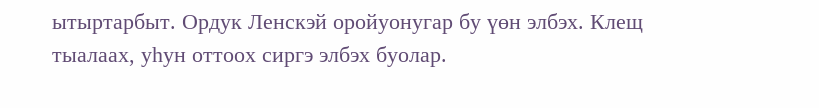ытыртарбыт. Ордук Ленскэй оройуонугар бу үөн элбэх. Клещ тыалаах, уһун оттоох сиргэ элбэх буолар.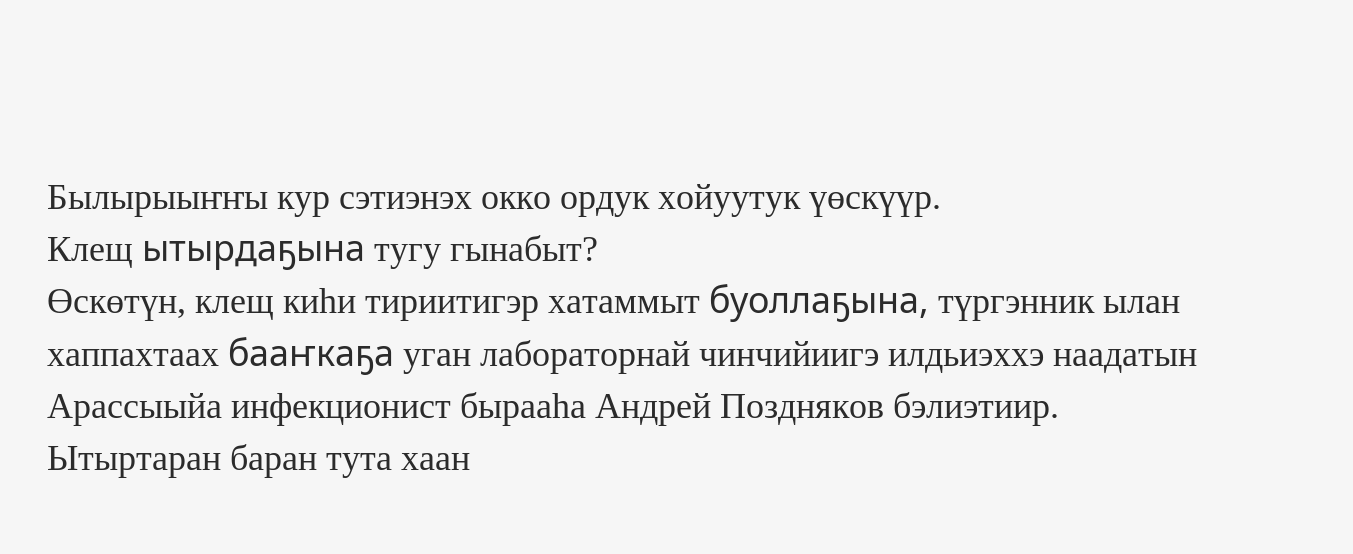Былырыыҥҥы кур сэтиэнэх окко ордук хойуутук үөскүүр.
Клещ ытырдаҕына тугу гынабыт?
Өскөтүн, клещ киһи тириитигэр хатаммыт буоллаҕына, түргэнник ылан хаппахтаах бааҥкаҕа уган лабораторнай чинчийиигэ илдьиэххэ наадатын Арассыыйа инфекционист бырааһа Андрей Поздняков бэлиэтиир. Ытыртаран баран тута хаан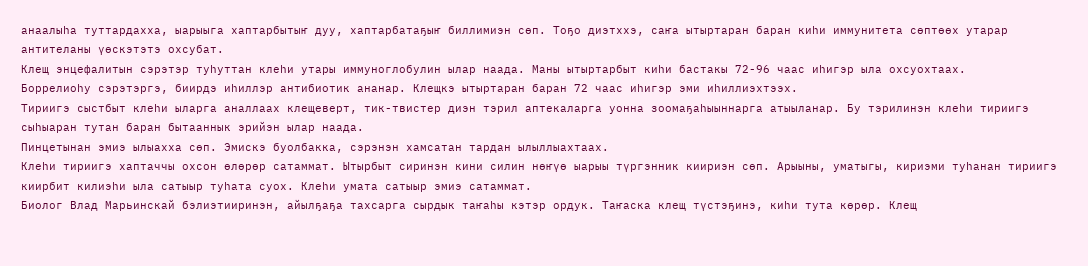анаалыһа туттардахха, ыарыыга хаптарбытыҥ дуу, хаптарбатаҕыҥ биллимиэн сөп. Тоҕо диэтххэ, саҥа ытыртаран баран киһи иммунитета сөптөөх утарар антителаны үөскэтэтэ охсубат.
Клещ энцефалитын сэрэтэр туһуттан клеһи утары иммуноглобулин ылар наада. Маны ытыртарбыт киһи бастакы 72-96 чаас иһигэр ыла охсуохтаах.
Боррелиоһу сэрэтэргэ, биирдэ иһиллэр антибиотик ананар. Клещкэ ытыртаран баран 72 чаас иһигэр эми иһиллиэхтээх.
Тириигэ сыстбыт клеһи ыларга аналлаах клещеверт, тик-твистер диэн тэрил аптекаларга уонна зоомаҕаһыыннарга атыыланар. Бу тэрилинэн клеһи тириигэ сыһыаран тутан баран бытааннык эрийэн ылар наада.
Пинцетынан эмиэ ылыахха сөп. Эмискэ буолбакка, сэрэнэн хамсатан тардан ылыллыахтаах.
Клеһи тириигэ хаптаччы охсон өлөрөр сатаммат. Ытырбыт сиринэн кини силин нөҥүө ыарыы түргэнник киириэн сөп. Арыыны, уматыгы, кириэми туһанан тириигэ киирбит килиэһи ыла сатыыр туһата суох. Клеһи умата сатыыр эмиэ сатаммат.
Биолог Влад Марьинскай бэлиэтииринэн, айылҕаҕа тахсарга сырдык таҥаһы кэтэр ордук. Таҥаска клещ түстэҕинэ, киһи тута көрөр. Клещ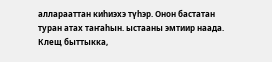алларааттан киһиэхэ түһэр. Онон бастатан туран атах таҥаһын. ыстааны эмтиир наада. Клещ быттыкка,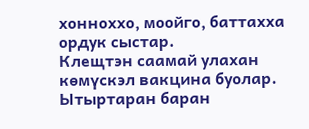хонноххо, моойго, баттахха ордук сыстар.
Клещтэн саамай улахан көмүскэл вакцина буолар. Ытыртаран баран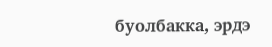буолбакка, эрдэ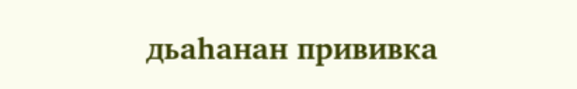дьаһанан прививка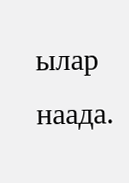ылар наада.